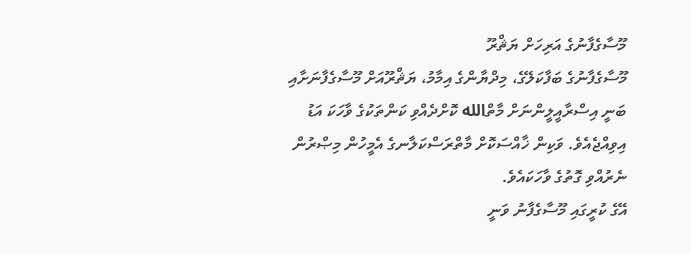މޫސާގެފާނުގެ އަރިހަށް ޔަޘްރޫ
މޫސާގެފާނުގެ ބަފާކަލޭގެ، މިދްޔާންގެ އިމާމު، ޔަޘްރޫއަށް މޫސާގެފާނަށާއި ބަނީ އިސްރާއީލީންނަށް މާތްالله ކޮށްދެއްވި ކަންތަކުގެ ވާހަކަ އަޑު އިވިއްޖެއެވެ. ވަކިން ޚާއްސަކޮށް މާތްރަސްކަލާނގެ އެމީހުން މިޞްރުން ނެރުއްވި ގޮތުގެ ވާހަކައެވެ.
އޭގެ ކުރީގައި މޫސާގެފާނު ވަނީ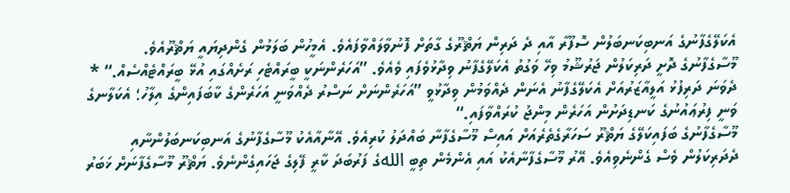އެކަލޭގެފާނުގެ އަނބިކަނބަލުން ސޮފޫރާ އާއި ދެ ދަރިން ޔަޘްރޫގެ ގާތަށް ފޮނުވާލައްވާފައެވެ. އެމީހުން ބަލަމުން ގެންދިޔައީ ޔަޘްރޫއެވެ.
މޫސާގެފާނުގެ ދޮށީ ދަރިކަލުން ޖަރުޝޫމު ވިހޭ ވަގުތު އެކަލޭގެފާނު ވިދާޅުވެފައި ވެއެވެ. ”އަހަރެންނަކީ ބީރައްޓެހި ރަށެއްގައި އުޅޭ ބީރައްޓެއްސެއް.“ *
ދެވަނަ ދަރިފުޅު އަލީއާޒަރުއަށް އެކަލޭގެފާނު އެނަން ދެއްވަމުން ވިދާޅުވީ ”އަހަރެންނަށް ނަސްރު ދެއްވަނީ އަހަރެންގެ ކާބަފައިންގެ އިލާހު؛ އެކަލާނގެ ވަނީ ފިރުޢައުނުގެ ކަނޑިދަށުން އަހަރެން މިންޖު ކުރައްވާފައި.“
މޫސާގެފާނުގެ ބަފައިކަލޭގެ ޔަޘްރޫ ސަހަރާގެތެރެއަށް އައިސް މޫސާގެފާނާ ބައްދަލު ކުރިއެވެ. އޭނާއާއެކު މޫސާގެފާނުގެ އަނބިކަނބަލުންނާއި ދެދަރިކަލުން ވެސް ގެންނެވިއެވެ. އޭރު މޫސާގެފާނާއެކު އައި އެންމެން ތިބީ اللهގެ ފަރުބަދަ ކާރީ ފޭލިގެ ޖަހައިގެންނެވެ. ޔަޘްރޫ މޫސާގެފާނަށް ޚަބަރު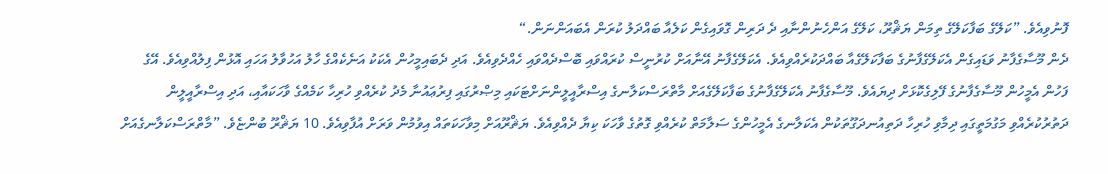ފޮނުވިއެވެ. ”ކަލޭގެ ބަފާކަލޭގެ ތިމަން ޔަޘްރޫ، ކަލޭގެ އަންހެނުންނާއި ދެ ދަރިން ގޮވައިގެން ކަލެއާ ބައްދަލު ކުރަން އެބައަންނަން.“
ދެން މޫސާގެފާނު ވަޑައިގެން އެކަލޭގެފާނުގެ ބަފާކަލޭގެއާ ބައްދަކުރެއްވިއެވެ. އެކަލޭގެފާނު އޭނާއަށް ކުރުނީސް ކުރައްވައި ބޮސްދެއްވައި ހެއްދެވިއެވެ. އަދި ދެބައިމީހުން އެކަކު އަނެކެއްގެ ހާލު އަހުވާލު އަހައި އޮޅުން ފިލުއްވިއެވެ. އޭގެ ފަހުން އެމީހުން މޫސާގެފާނުގެ ފޭލިގެކޮޅަށް ދިޔައެވެ. މޫސާގެފާނު އެކަލޭގެފާނުގެ ބަފާކަލޭގެއަށް މާތްރަސްކަލާނގެ އިސްރާއީލީންނަށްޓަކައި މިޞްރުގައި ފިރުޢައުނާ މެދު ކުރެއްވި ހުރިހާ ކަމެއްގެ ވާހަކައާއި، އަދި އިސްރާއީލީން ދަތުރުކުރެއްވި މަގުމަތީގައި ދިމާވި ހުރިހާ ދަތިއުނދަގޫތަކުން އެކަލާނގެ އެމީހުންގެ ސަލާމަތް ކުރެއްވި ގޮތުގެ ވާހަކަ ކިޔާ ދެއްވިއެވެ. ޔަޘްރޫއަށް މިވާހަކަތައް އިވުމުން ވަރަށް އުފާވިއެވެ. 10 ޔަޘްރޫ ބުންޏެވެ. ”މާތްރަސްކަލާނގެއަށް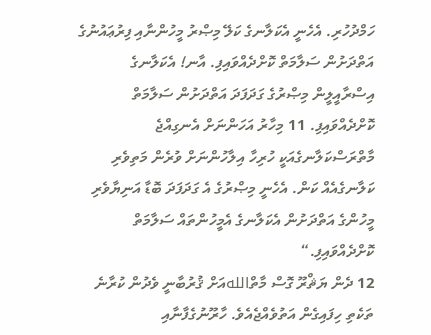ހަމްދުހުރި. އެހެނީ އެކަލާނގެ ކަލޭ މިޞްރު މީހުންނާއި ފިރުޢައުނުގެ އަތްދަށުން ސަލާމަތް ކޮށްދެއްވައިފި. އާނ! އެކަލާނގެ އިސްރާއީލީން މިޞްރުގެ ގަދަފަދަ އަތްދަށުން ސަލާމަތް ކޮށްދެއްވައިފި. 11 މިހާރު އަހަންނަށް އެނގިއްޖެ މާތްރަސްކަލާނގެއަކީ ހުރިހާ އިލާހުންނަށް ވުރެން މަތިވެރި ކަލާނގެއެއް ކަން. އެހެނީ މިޞްރުގެ އެ ގަދަފަދަ ބޮޑާ އަނިޔާވެރި މީހުންގެ އަތްދަށުން އެކަލާނގެ އެމީހުންތައް ސަލާމަތް ކޮށްދެއްވައިފި.“
12 ދެން ޔަޘްރޫ ގޮސް މާތްاللهއަށް ޤުރުބާނީ ވެދުން ކުރާނެ ތަކެތި ހިފައިގެން އަތުވެއްޖެއެވެ. ހާރޫނުގެފާނާއި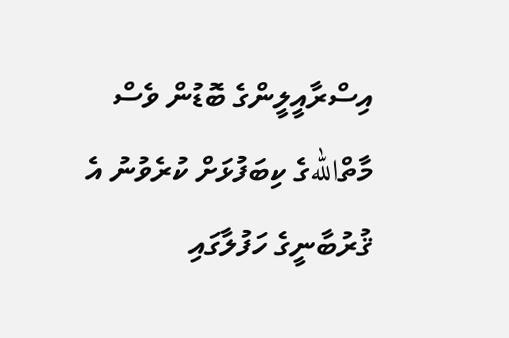އިސްރާއީލީންގެ ބޮޑުން ވެސް މާތްاللهގެ ކިބަފުޅަށް ކުރެވުނު އެ ޤުރުބާނީގެ ހަފުލާގައި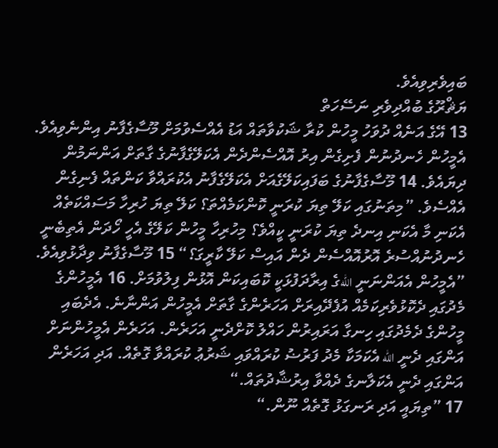ބައިވެރިވިއެވެ.
ޔަޘްރޫގެ ބުއްދިވެރި ނަސޭހަތް
13 އޭގެ އަނެއް ދުވަހު މީހުން ކުރާ ޝަކުވާތައް އަޑު އެއްސެވުމަށް މޫސާގެފާނު އިންނެވިއެވެ. އެމީހުން ހެނދުނުން ފެށިގެން އިރު އޮއްސެންދެން އެކަލޭގެފާނުގެ ގާތަށް އަންނަމުން ދިޔައެވެ. 14 މޫސާގެފާނުގެ ބަފައިކަލޭގެއަށް އެކަލޭގެފާނު އެކުރައްވާ ކަންތައް ފެނިގެން އެއްސެވެ. ”މިތަނުގައި ކަލޭ ތިޔަ ކުރަނީ ކޮންކަމެއްތަ؟ ކަލޭ ތިޔަ ހުރިހާ މަސައްކަތެއް އެކަނި މާ އެކަނި އިނދެ ތިޔަ ކުރަނީ ކީއްވެ؟ މިހުރިހާ މީހުން ކަލޭގެ އެހީ ހޯދަން އެތިބެނީ ހެނދުނުއްސުރެ އޮރުއޮއްސެން ދެން އައިސް ކަލޭ ކާރީގަ؟“ 15 މޫސާގެފާނު ވިދާޅުވިއެވެ. ”އެމީހުން އެއަންނަނީ اللهގެ އިރާދަފުޅަކީ ކޮބައިކަން އޮޅުން ފިލުވުމަށް. 16 އެމީހުންގެ މެދުގައި ދެކޮޅުވެރިކަމެއް އުފެދޭއިރަށް އަހަރެންގެ ގާތަށް އެމީހުން އަންނާނެ. އެދެބައި މީހުންގެ ދެމެދުގައި ހިނގާ އަރައިރުން ހައްލު ކޮށްދެނީ އަހަރެން. އަހަރެން އެމީހުންނަށް އަންގައި ދެނީ الله އެކަމަކާ މެދު ފަރުޟު ކުރައްވައި ޝަރުޢު ކުރައްވާ ގޮތެއް. އަދި އަހަރެން އަންގައި ދެނީ އެކަލާނގެ ދެއްވާ އިރުޝާދުތައް.“
17 ”ތިޔައީ އަދި ރަނގަޅު ގޮތެއް ނޫން.“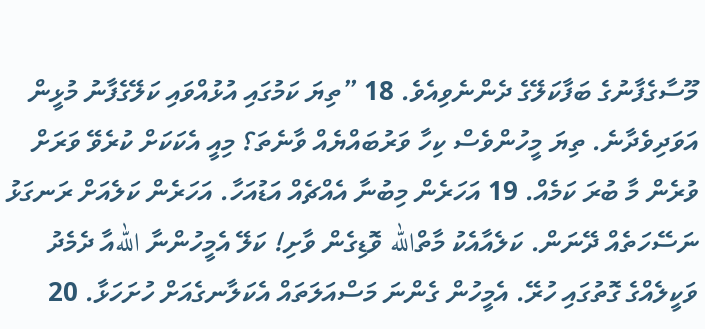މޫސާގެފާނުގެ ބަފާކަލޭގެ ދެންނެވިއެވެ. 18 ”ތިޔަ ކަމުގައި އުޅުއްވައި ކަލޭގެފާނު މުޅީން އަވަދިވެދާނެ. ތިޔަ މީހުންވެސް ކިހާ ވަރުބައްޔެއް ވާނެތަ؟ މިއީ އެކަކަށް ކުރެވޭ ވަރަށް ވުރެން މާ ބުރަ ކަމެއް. 19 އަހަރެން މިބުނާ އެއްޗެއް އަޑުއަހާ. އަހަރެން ކަލެއަށް ރަނގަޅު ނަސޭހަތެއް ދޭނަން. ކަލެއާއެކު މާތްالله ވޮޑިގެން ވާށި! ކަލޭ އެމީހުންނާ اللهއާ ދެމެދު ވަކީލެއްގެ ގޮތުގައި ހުރޭ. އެމީހުން ގެންނަ މަސްއަލަތައް އެކަލާނގެއަށް ހުށަހަޅާ. 20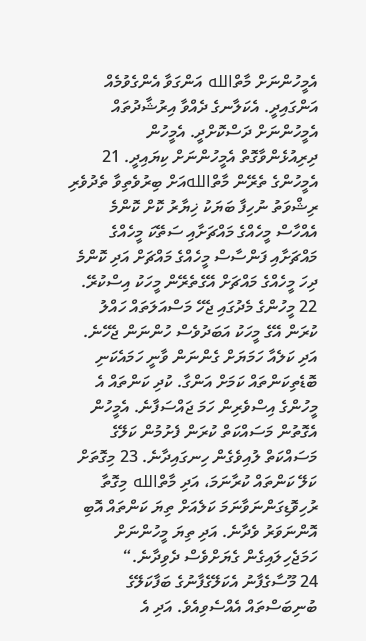އެމީހުންނަށް މާތްالله އަންގަވާ އެންގެވުމެއް އަންގައިދީ. އެކަލާނގެ ދެއްވާ އިރުޝާދުތައް އެމީހުންނަށް ދަސްކޮށްދީ. އެމީހުން ދިރިއުޅެންވާގޮތް އެމީހުންނަށް ކިޔައިދީ. 21 އެމީހުންގެ ތެރޭން މާތްاللهއަށް ބިރުވެތިވާ ތެދުވެރި ރިޝްވަތު ނުހިފާ ބަޔަކު ޚިޔާރު ކޮށް ކޮންމެ އެއްހާސް މީހެއްގެ މައްޗަށާއި ސަތޭކަ މީހެއްގެ މައްޗަށާއި ފަންސާސް މީހެއްގެ މައްޗަށް އަދި ކޮންމެ ދިހަ މީހެއްގެ މައްޗަށް އޭގެތެރޭން މީހަކު އިސްކުރޭ. 22 މީހުންގެ މެދުގައި ޖެހޭ މަސްއަލަތައް ހައްލު ކުރަން އޭގެ މީހަކު އަބަދުވެސް ހުންނަން ޖެހޭނެ. އަދި ކަލެއާ ހަމަޔަށް ގެންނަން ވާނީ ހަމައެކަނި ބޮޑެތިކަންތައް ކަމަށް އަންގާ. ކުދި ކަންތައް އެ މީހުންގެ އިސްވެރިން ހަމަ ޖައްސަފާނެ. އެމީހުން އެގޮތުން މަސައްކަތް ކުރަން ފެށުމުން ކަލޭގެ މަސައްކަތް ލުއިވެގެން ހިނގައިދާނެ. 23 މިގޮތަށް ކަލޭ ކަންތައް ކުރާނަމަ، އަދި މާތްالله މިގޮތާ ރުހިވޮޑިގަންނަވާނަމަ ކަލެއަށް ތިޔަ ކަންތައް އޮބި އޮންނަވަރު ވެދާނެ. އަދި ތިޔަ މީހުންނަށް ހަމަޖެހިލައިގެން ގެޔަށްވެސް ދެވިދާނެ.“
24 މޫސާގެފާނު އެކަލޭގެފާނުގެ ބަފާކަލޭގެ ބުނިބަސްތައް އެއްސެވިއެވެ. އަދި އެ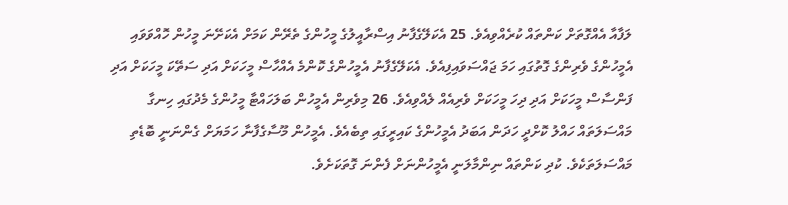ލަފާއާ އެއްގޮތަށް ކަންތައް ކުރެއްވިއެވެ. 25 އެކަލޭގެފާނު އިސްރާއީލުގެ މީހުންގެ ތެރޭން ކަމަށް އެކަށޭނަ މީހުން ހޮއްވަވައި އެމީހުންގެ ވެރިންގެ ގޮތުގައި ހަމަ ޖައްސަވައިފިއެވެ. އެކަލޭގެފާނު އެމީހުންގެ ކޮންމެ އެއްހާސް މީހަކަށް އަދި ސަތޭކަ މީހަކަށް އަދި ފަންސާސް މީހަކަށް އަދި ދިހަ މީހަކަށް ވެރިއެއް ލެއްވިއެވެ. 26 މިވެރިން އެމީހުން ބަލަހައްޓާ މީހުންގެ މެދުގައި ހިނގާ މައްސަލަތައް ހައްލު ކޮށްދީ ހަދަން އަބަދު އެމީހުންގެ ކައިރީގައި ތިބެއެވެ. އެމީހުން މޫސާގެފާނާ ހަމަޔަށް ގެންނަނީ ބޮޑެތި މައްސަލަތަކެވެ. ކުދި ކަންތައް ނިންމާލަނީ އެމީހުންނަށް ފެންނަ ގޮތަކަށެވެ.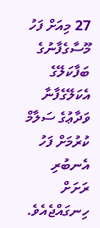27 މިއަށް ފަހު މޫސާގެފާނުގެ ބަފާކަލޭގެ އެކަލޭގެފާނާ ވަދާޢުގެ ސަލާމް ކުރުމަށް ފަހު އެނބުރި ރަށަށް ހިނގައްޖެއެވެ.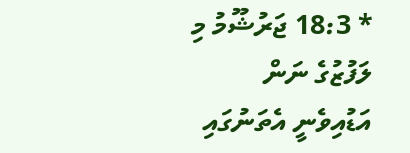* 18:3 ޖަރުޝޫމު މި ލަފުޒުގެ ނަން އަޑުއިވެނީ އެތަނުގައި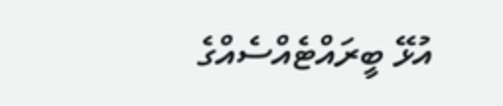އުޅޭ ބީރައްޓެއްސެއްގެ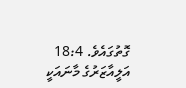ގޮތުގައެވެ. 18:4 އަލީއާޒަރުގެ މާނައަކީ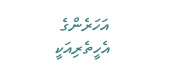އަހަރެންގެ އެހީތެރިއަކީ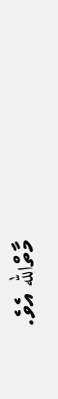މާތްالله އެވެ.